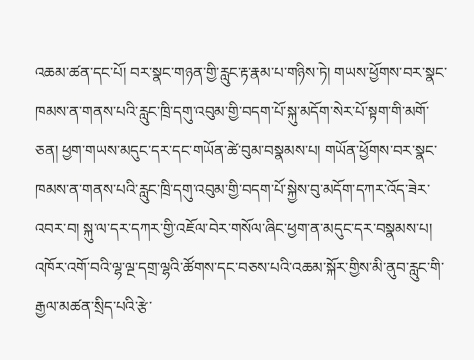འཆམ་ཚན་དང་པོ། བར་སྣང་གཉན་གྱི་རླུང་རྟ་རྣམ་པ་གཉིས་ཏེ། གཡས་ཕྱོགས་བར་སྣང་ཁམས་ན་གནས་པའི་རླུང་ཁྲི་དགུ་འབུམ་གྱི་བདག་པོ་སྐུ་མདོག་སེར་པོ་སྟག་གི་མགོ་ཅན། ཕྱག་གཡས་མདུང་དར་དང་གཡོན་ཚེ་བུམ་བསྣམས་པ། གཡོན་ཕྱོགས་བར་སྣང་ཁམས་ན་གནས་པའི་རླུང་ཁྲི་དགུ་འབུམ་གྱི་བདག་པོ་སྐྱེས་བུ་མདོག་དཀར་འོད་ཟེར་འབར་བ། སྐུ་ལ་དར་དཀར་གྱི་འཇོལ་བེར་གསོལ་ཞིང་ཕྱག་ན་མདུང་དར་བསྣམས་པ། འཁོར་འགོ་བའི་ལྷ་ལྔ་དགྲ་ལྷའི་ཚོགས་དང་བཅས་པའི་འཆམ་སྐོར་གྱིས་མི་ནུབ་རླུང་གི་རྒྱལ་མཚན་སྲིད་པའི་རྩེ་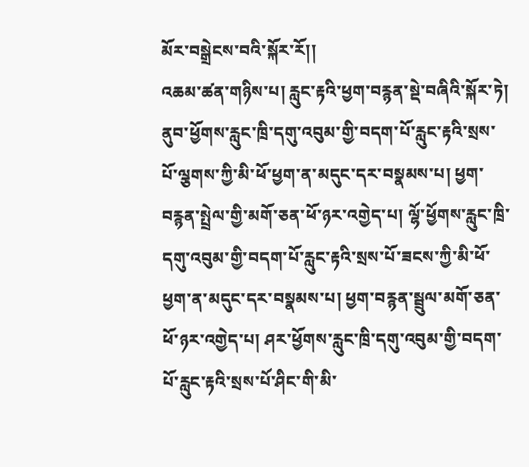མོར་བསྒྲེངས་བའི་སྐོར་རོ།།
འཆམ་ཚན་གཉིས་པ། རླུང་རྟའི་ཕྱག་བརྙན་སྡེ་བཞིའི་སྐོར་ཏེ། ནུབ་ཕྱོགས་རླུང་ཁྲི་དགུ་འབུམ་གྱི་བདག་པོ་རླུང་རྟའི་སྲས་པོ་ལྕགས་ཀྱི་མི་ཕོ་ཕྱག་ན་མདུང་དར་བསྣམས་པ། ཕྱག་བརྙན་སྤྲེལ་གྱི་མགོ་ཅན་ཕོ་ཉར་འགྱེད་པ། ལྷོ་ཕྱོགས་རླུང་ཁྲི་དགུ་འབུམ་གྱི་བདག་པོ་རླུང་རྟའི་སྲས་པོ་ཟངས་ཀྱི་མི་ཕོ་ཕྱག་ན་མདུང་དར་བསྣམས་པ། ཕྱག་བརྙན་སྦྲུལ་མགོ་ཅན་ཕོ་ཉར་འགྱེད་པ། ཤར་ཕྱོགས་རླུང་ཁྲི་དགུ་འབུམ་གྱི་བདག་པོ་རླུང་རྟའི་སྲས་པོ་ཤིང་གི་མི་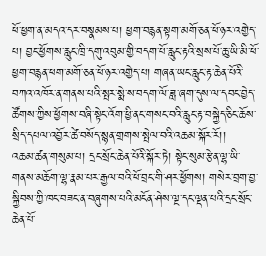ཕོ་ཕྱག་ན་མདའ་དར་བསྣམས་པ། ཕྱག་བརྙན་སྟག་མགོ་ཅན་ཕོ་ཉར་འགྱེད་པ། བྱང་ཕྱོགས་རླུང་ཁྲི་དགུ་འབུམ་གྱི་བདག་པོ་རླུང་རྟའི་སྲས་པོ་ཆུ་ཡི་མི་ཕོ་ཕྱག་བརྙན་ཕག་མགོ་ཅན་ཕོ་ཉར་འགྱེད་པ། གཞན་ཡང་རླུང་རྟ་ཆེན་པོའི་བཀའ་འཁོར་ན་གནས་པའི་སྤར་སྨེ་ས་བདག་ལོ་ཟླ་ཞག་དུས་ལ་དབང་བྱེད་ཚོགས་ཀྱིས་ཕྱོགས་བཞི་སྟེང་འོག་ཕྱི་ནང་གསང་བའི་རླུང་རྟ་བསྐྱེད་ཅིང་ཆོས་སྲིད་དཔལ་འབྱོར་ཚེ་བསོད་སྙན་གྲགས་སྤེལ་བའི་འཆམ་སྐོར་རོ།།
འཆམ་ཚན་གསུམ་པ། དྲང་སྲོང་ཆེན་པོའི་སྐོར་ཏེ། སྟེང་སུམ་རྩེན་ལྷ་ཡི་གནས་མཆོག་ལྷ་རྣམ་པར་རྒྱལ་བའི་ཕོ་བྲང་གི་ཤར་ཕྱོགས། གསེར་བྲག་བྱ་སྐྱིབས་ཀྱི་ཁང་བཟང་ན་བཞུགས་པའི་མངོན་ཤེས་ལྔ་དང་ལྡན་པའི་དྲང་སྲོང་ཆེན་པོ་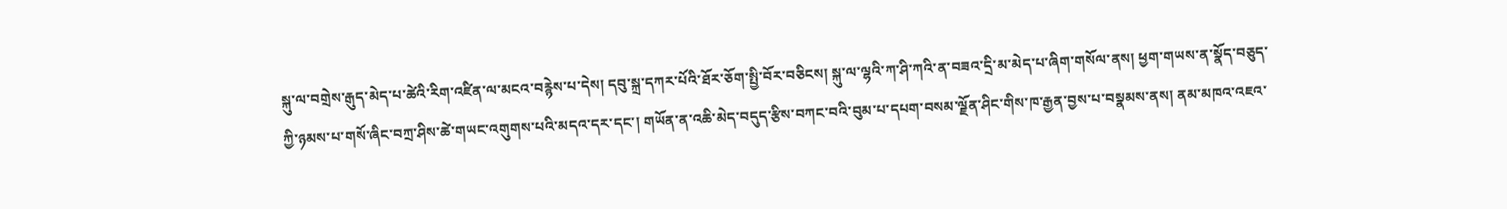སྐུ་ལ་བགྲེས་རྒུད་མེད་པ་ཚེའི་རིག་འཛིན་ལ་མངའ་བརྙེས་པ་དེས། དབུ་སྐྲ་དཀར་པོའི་ཐོར་ཅོག་སྤྱི་བོར་བཅིངས། སྐུ་ལ་ལྷའི་ཀ་ཤི་ཀའི་ན་བཟའ་དྲི་མ་མེད་པ་ཞིག་གསོལ་ནས། ཕྱག་གཡས་ན་སྣོད་བཅུད་ཀྱི་ཉམས་པ་གསོ་ཞིང་བཀྲ་ཤིས་ཚེ་གཡང་འགུགས་པའི་མདའ་དར་དང་། གཡོན་ན་འཆི་མེད་བདུད་རྩིས་བཀང་བའི་བུམ་པ་དཔག་བསམ་ལྗོན་ཤིང་གིས་ཁ་རྒྱན་བྱས་པ་བསྣམས་ནས། ནམ་མཁའ་འཇའ་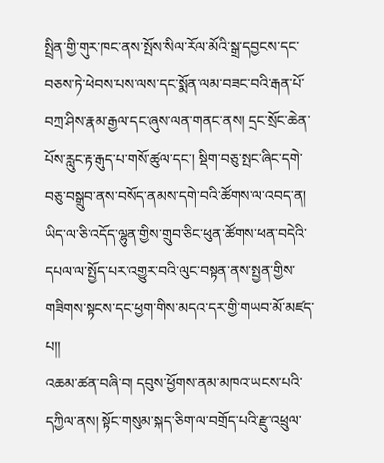སྤྲིན་གྱི་གུར་ཁང་ནས་སྤོས་སིལ་རོལ་མོའི་སྒྲ་དབྱངས་དང་བཅས་ཏེ་ཕེབས་པས་ལས་དང་སྨོན་ལམ་བཟང་བའི་རྒན་པོ་བཀྲ་ཤིས་རྣམ་རྒྱལ་དང་ཞུས་ལན་གནང་ནས། དྲང་སྲོང་ཆེན་པོས་རླུང་རྟ་རྒུད་པ་གསོ་ཚུལ་དང་། སྡིག་བཅུ་སྤང་ཞིང་དགེ་བཅུ་བསྒྲུབ་ནས་བསོད་ནམས་དགེ་བའི་ཚོགས་ལ་འབད་ན། ཡིད་ལ་ཅི་འདོད་ལྷུན་གྱིས་གྲུབ་ཅིང་ཕུན་ཚོགས་ཕན་བདེའི་དཔལ་ལ་སྤྱོད་པར་འགྱུར་བའི་ལུང་བསྟན་ནས་སྤྱན་གྱིས་གཟིགས་སྟངས་དང་ཕྱག་གིས་མདའ་དར་གྱི་གཡབ་མོ་མཛད་པ།།
འཆམ་ཚན་བཞི་བ། དབུས་ཕྱོགས་ནམ་མཁའ་ཡངས་པའི་དཀྱིལ་ནས། སྟོང་གསུམ་སྐད་ཅིག་ལ་བགྲོད་པའི་རྫུ་འཕྲུལ་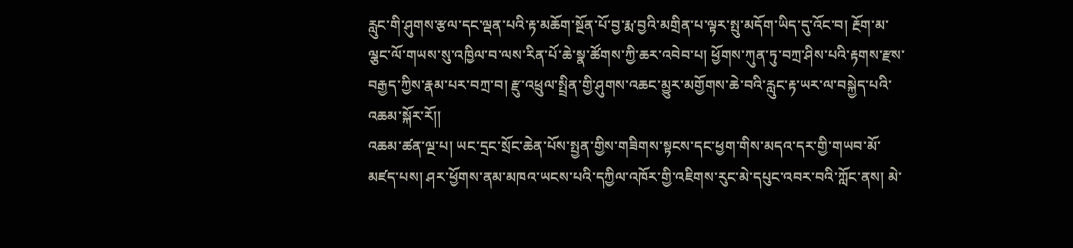རླུང་གི་ཤུགས་རྩལ་དང་ལྡན་པའི་རྟ་མཆོག་སྔོན་པོ་བྱ་རྨ་བྱའི་མགྲིན་པ་ལྟར་སྤུ་མདོག་ཡིད་དུ་འོང་བ། རྔོག་མ་ལྕང་ལོ་གཡས་སུ་འཁྱིལ་བ་ལས་རིན་པོ་ཆེ་སྣ་ཚོགས་ཀྱི་ཆར་འབེབ་པ། ཕྱོགས་ཀུན་ཏུ་བཀྲ་ཤིས་པའི་རྟགས་རྫས་བརྒྱད་ཀྱིས་རྣམ་པར་བཀྲ་བ། རྫུ་འཕྲུལ་སྤྲིན་གྱི་ཤུགས་འཆང་མྱུར་མགྱོགས་ཆེ་བའི་རླུང་རྟ་ཡར་ལ་བསྐྱེད་པའི་འཆམ་སྐོར་རོ།།
འཆམ་ཚན་ལྔ་པ། ཡང་དྲང་སྲོང་ཆེན་པོས་སྤྱན་གྱིས་གཟིགས་སྟངས་དང་ཕྱག་གིས་མདའ་དར་གྱི་གཡབ་མོ་མཛད་པས། ཤར་ཕྱོགས་ནམ་མཁའ་ཡངས་པའི་དཀྱིལ་འཁོར་གྱི་འཇིགས་རུང་མེ་དཔུང་འབར་བའི་ཀློང་ནས། མེ་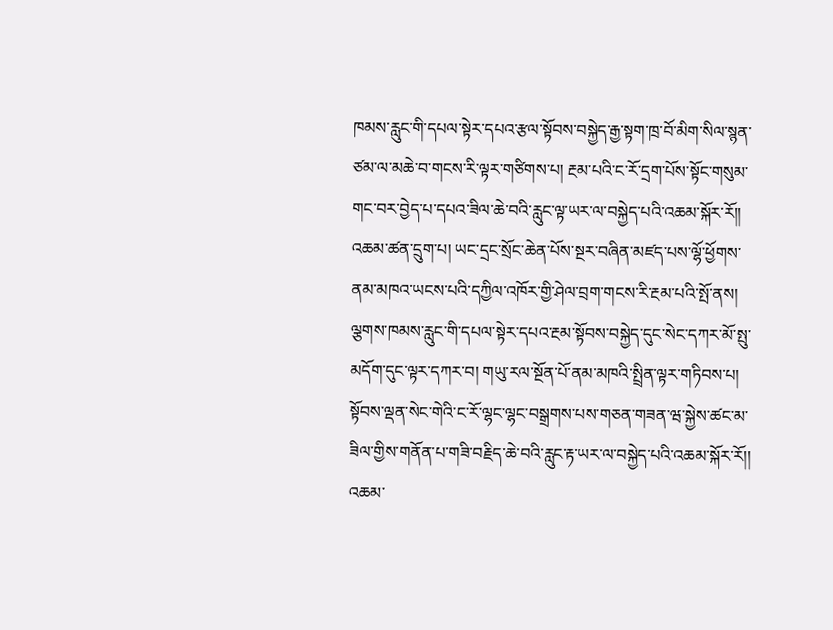ཁམས་རླུང་གི་དཔལ་སྟེར་དཔའ་རྩལ་སྟོབས་བསྐྱེད་རྒྱ་སྟག་ཁྲ་བོ་མིག་སིལ་སྙན་ཙམ་ལ་མཆེ་བ་གངས་རི་ལྟར་གཙིགས་པ། རྔམ་པའི་ང་རོ་དྲག་པོས་སྟོང་གསུམ་གང་བར་བྱེད་པ་དཔའ་ཟིལ་ཆེ་བའི་རླུང་ལྟ་ཡར་ལ་བསྐྱེད་པའི་འཆམ་སྐོར་རོ།།
འཆམ་ཚན་དྲུག་པ། ཡང་དྲང་སྲོང་ཆེན་པོས་སྔར་བཞིན་མཛད་པས་ལྷོ་ཕྱོགས་ནམ་མཁའ་ཡངས་པའི་དཀྱིལ་འཁོར་གྱི་ཤེལ་བྲག་གངས་རི་རྔམ་པའི་སྤོ་ནས། ལྕགས་ཁམས་རླུང་གི་དཔལ་སྟེར་དཔའ་རྔམ་སྟོབས་བསྐྱེད་དུང་སེང་དཀར་མོ་སྤུ་མདོག་དུང་ལྟར་དཀར་བ། གཡུ་རལ་སྔོན་པོ་ནམ་མཁའི་སྤྲིན་ལྟར་གཏིབས་པ། སྟོབས་ལྡན་སེང་གེའི་ང་རོ་ལྷང་ལྷང་བསྒྲགས་པས་གཅན་གཟན་ཝ་སྐྱེས་ཚང་མ་ཟིལ་གྱིས་གནོན་པ་གཟི་བརྗིད་ཆེ་བའི་རླུང་རྟ་ཡར་ལ་བསྐྱེད་པའི་འཆམ་སྐོར་རོ།།
འཆམ་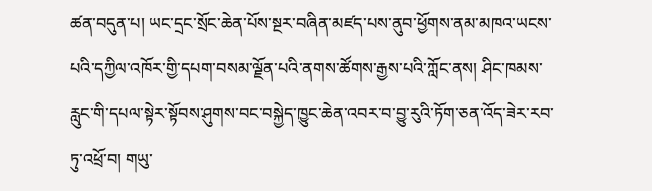ཚན་བདུན་པ། ཡང་དྲང་སྲོང་ཆེན་པོས་སྔར་བཞིན་མཛད་པས་ནུབ་ཕྱོགས་ནམ་མཁའ་ཡངས་པའི་དཀྱིལ་འཁོར་གྱི་དཔག་བསམ་ལྗོན་པའི་ནགས་ཚོགས་རྒྱས་པའི་ཀློང་ནས། ཤིང་ཁམས་རླུང་གི་དཔལ་སྟེར་སྟོབས་ཤུགས་བང་བསྐྱེད་ཁྱུང་ཆེན་འབར་བ་བྱུ་རུའི་ཏོག་ཅན་འོད་ཟེར་རབ་ཏུ་འཕྲོ་བ། གཡུ་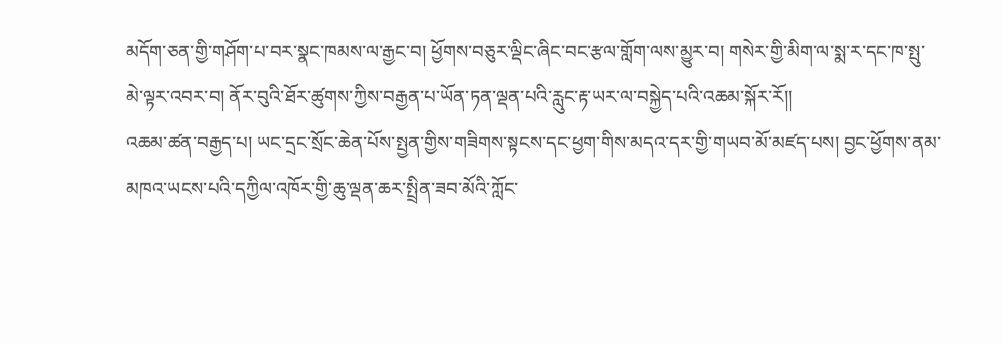མདོག་ཅན་གྱི་གཤོག་པ་བར་སྣང་ཁམས་ལ་རྒྱང་བ། ཕྱོགས་བཅུར་ལྡིང་ཞིང་བང་རྩལ་གློག་ལས་མྱུར་བ། གསེར་གྱི་མིག་ལ་སྨ་ར་དང་ཁ་སྤུ་མེ་ལྟར་འབར་བ། ནོར་བུའི་ཐོར་ཚུགས་ཀྱིས་བརྒྱན་པ་ཡོན་ཏན་ལྡན་པའི་རླུང་རྟ་ཡར་ལ་བསྐྱེད་པའི་འཆམ་སྐོར་རོ།།
འཆམ་ཚན་བརྒྱད་པ། ཡང་དྲང་སྲོང་ཆེན་པོས་སྤྱན་གྱིས་གཟིགས་སྟངས་དང་ཕྱག་གིས་མདའ་དར་གྱི་གཡབ་མོ་མཛད་པས། བྱང་ཕྱོགས་ནམ་མཁའ་ཡངས་པའི་དཀྱིལ་འཁོར་གྱི་ཆུ་ལྡན་ཆར་སྤྲིན་ཟབ་མོའི་ཀློང་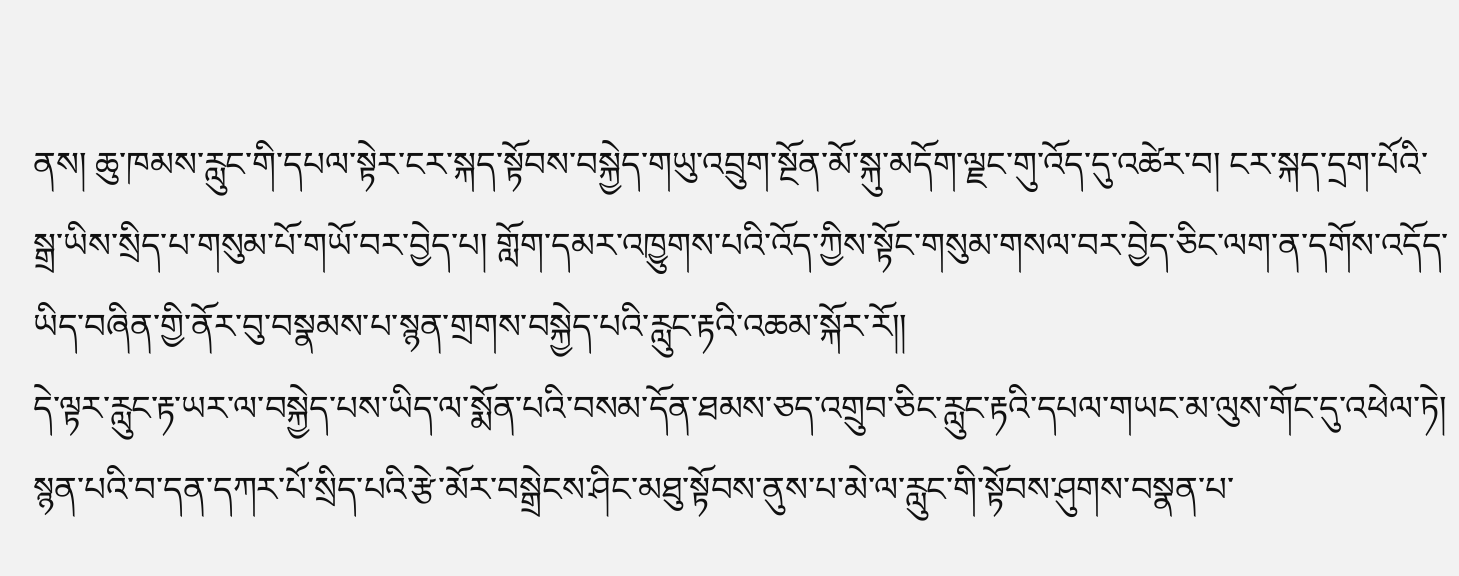ནས། ཆུ་ཁམས་རླུང་གི་དཔལ་སྟེར་ངར་སྐད་སྟོབས་བསྐྱེད་གཡུ་འབྲུག་སྔོན་མོ་སྐུ་མདོག་ལྗང་གུ་འོད་དུ་འཚེར་བ། ངར་སྐད་དྲག་པོའི་སྒྲ་ཡིས་སྲིད་པ་གསུམ་པོ་གཡོ་བར་བྱེད་པ། གློག་དམར་འཁྱུགས་པའི་འོད་ཀྱིས་སྟོང་གསུམ་གསལ་བར་བྱེད་ཅིང་ལག་ན་དགོས་འདོད་ཡིད་བཞིན་གྱི་ནོར་བུ་བསྣམས་པ་སྙན་གྲགས་བསྐྱེད་པའི་རླུང་རྟའི་འཆམ་སྐོར་རོ།།
དེ་ལྟར་རླུང་རྟ་ཡར་ལ་བསྐྱེད་པས་ཡིད་ལ་སྨོན་པའི་བསམ་དོན་ཐམས་ཅད་འགྲུབ་ཅིང་རླུང་རྟའི་དཔལ་གཡང་མ་ལུས་གོང་དུ་འཕེལ་ཏེ། སྙན་པའི་བ་དན་དཀར་པོ་སྲིད་པའི་རྩེ་མོར་བསྒྲེངས་ཤིང་མཐུ་སྟོབས་ནུས་པ་མེ་ལ་རླུང་གི་སྟོབས་ཤུགས་བསྣན་པ་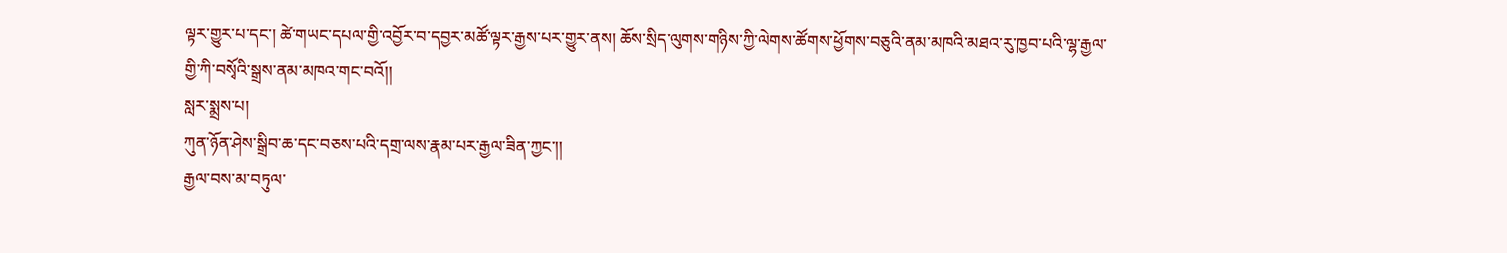ལྟར་གྱུར་པ་དང་། ཚེ་གཡང་དཔལ་གྱི་འབྱོར་བ་དབྱར་མཚོ་ལྟར་རྒྱས་པར་གྱུར་ནས། ཆོས་སྲིད་ལུགས་གཉིས་ཀྱི་ལེགས་ཚོགས་ཕྱོགས་བཅུའི་ནམ་མཁའི་མཐའ་རུ་ཁྱབ་པའི་ལྷ་རྒྱལ་གྱི་ཀི་བསྭོའི་སྒྲས་ནམ་མཁའ་གང་བའོ།།
སླར་སྨྲས་པ།
ཀུན་ཉོན་ཤེས་སྒྲིབ་ཆ་དང་བཅས་པའི་དགྲ་ལས་རྣམ་པར་རྒྱལ་ཟིན་ཀྱང་།།
རྒྱལ་བས་མ་བཏུལ་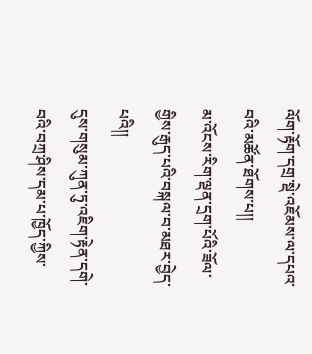ལོག་རྟོག་དགྲ་སྡེ་འཇོམས་ལ་དཔའ་བའི་མཚོན་ཐོགས་པ།།
མ་འོངས་རིག་ལྡན་དྲག་པོའི་ཟོལ་གྱིས་རྒུད་པའི་བསྐལ་བ་མཐར་བྱེད་པའི།།
དུས་གསུམ་ཀུན་ཏུ་འཇིག་རྟེན་དགེ་བའི་བཀྲ་ཤིས་དམ་པ་ཁྱོད་ཀྱིས་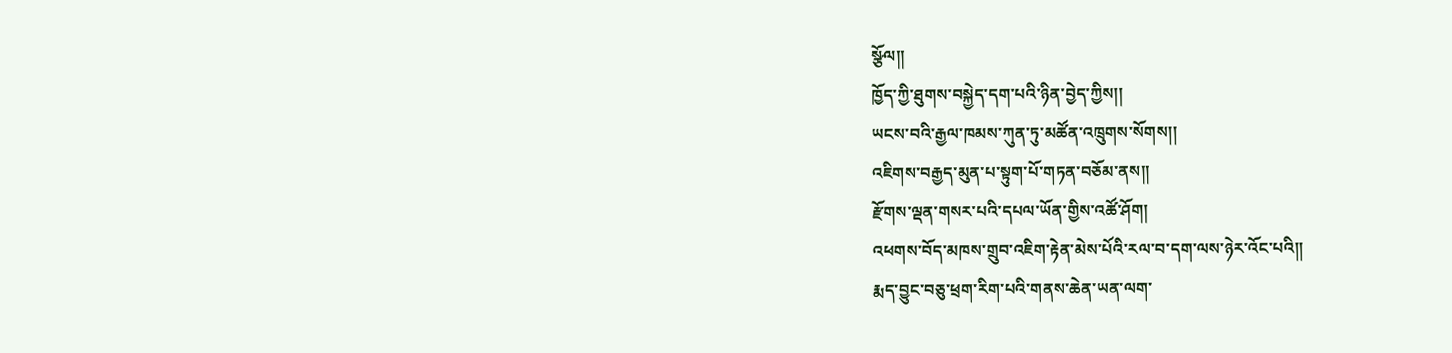སྩོལ།།
ཁྱོད་ཀྱི་ཐུགས་བསྐྱེད་དག་པའི་ཉིན་བྱེད་ཀྱིས།།
ཡངས་བའི་རྒྱལ་ཁམས་ཀུན་ཏུ་མཚོན་འཁྲུགས་སོགས།།
འཇིགས་བརྒྱད་མུན་པ་སྟུག་པོ་གཏན་བཅོམ་ནས།།
རྫོགས་ལྡན་གསར་པའི་དཔལ་ཡོན་གྱིས་འཚོ་ཤོག།
འཕགས་བོད་མཁས་གྲུབ་འཇིག་རྟེན་མེས་པོའི་རལ་བ་དག་ལས་ཉེར་འོང་པའི།།
རྨད་བྱུང་བཅུ་ཕྲག་རིག་པའི་གནས་ཆེན་ཡན་ལག་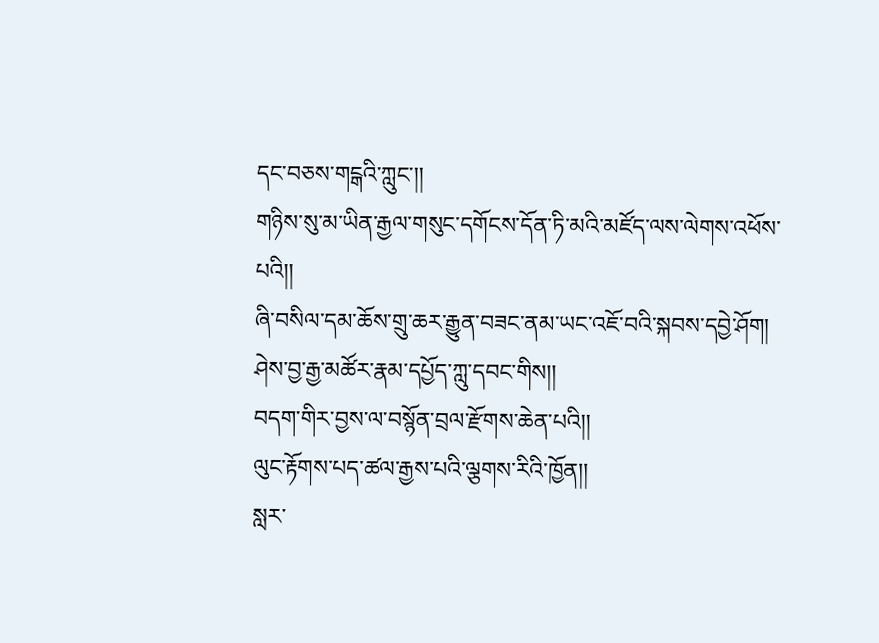དང་བཅས་གངྒའི་ཀླུང་།།
གཉིས་སུ་མ་ཡིན་རྒྱལ་གསུང་དགོངས་དོན་ཏི་མའི་མཛོད་ལས་ལེགས་འཕོས་པའི།།
ཞི་བསིལ་དམ་ཆོས་གྲུ་ཆར་རྒྱུན་བཟང་ནམ་ཡང་འཇོ་བའི་སྐབས་དབྱེ་ཤོག།
ཤེས་བྱ་རྒྱ་མཚོར་རྣམ་དཔྱོད་ཀླུ་དབང་གིས།།
བདག་གིར་བྱས་ལ་བསྙོན་བྲལ་རྫོགས་ཆེན་པའི།།
ལུང་རྟོགས་པད་ཚལ་རྒྱས་པའི་ལྕགས་རིའི་ཁྱོན།།
སླར་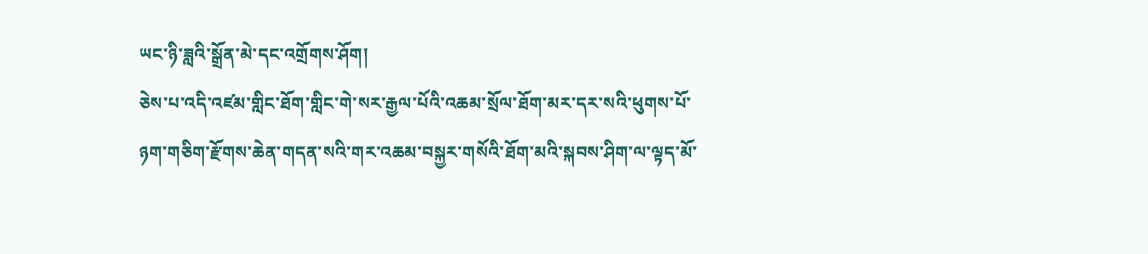ཡང་ཉི་ཟླའི་སྒྲོན་མེ་དང་འགྲོགས་ཤོག།
ཅེས་པ་འདི་འཛམ་གླིང་ཐོག་གླིང་གེ་སར་རྒྱལ་པོའི་འཆམ་སྲོལ་ཐོག་མར་དར་སའི་ཕུགས་པོ་ཉག་གཅིག་རྫོགས་ཆེན་གདན་སའི་གར་འཆམ་བསྐྱར་གསོའི་ཐོག་མའི་སྐབས་ཤིག་ལ་ལྟད་མོ་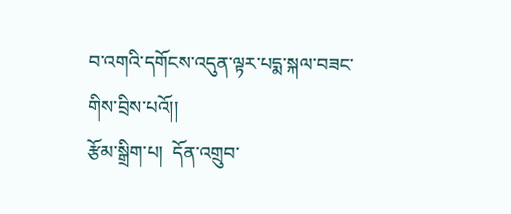བ་འགའི་དགོངས་འདུན་ལྟར་པདྨ་སྐལ་བཟང་གིས་བྲིས་པའོ།།
རྩོམ་སྒྲིག་པ།  དོན་འགྲུབ་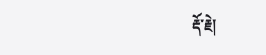རྡོ་རྗེ།